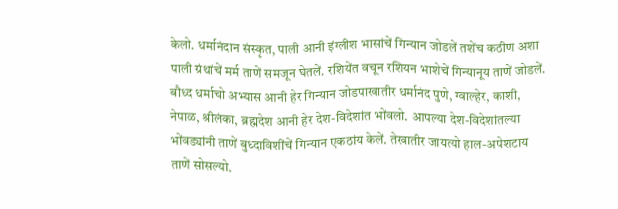केलो. धर्मानंदान संस्कृत, पाली आनी इंग्लीश भासांचें गिन्यान जोडलें तशेंच कठीण अशा पाली ग्रंथांचें मर्म ताणें समजून घेतलें. रशियेंत वचून रशियन भाशेचें गिन्यानूय ताणें जोडलें. बौध्द धर्माचो अभ्यास आनी हेर गिन्यान जोडपाखातीर धर्मानंद पुणे, ग्वाल्हेर, काशी, नेपाळ, श्रीलंका, ब्रह्मदेश आनी हेर देश-विदेशांत भोंवलो. आपल्या देश-विदेशांतल्या भोंवड्यांनी ताणें बुध्दाविशींचें गिन्यान एकठांय केलें. तेखातीर जायत्यो हाल-अपेशटाय ताणें सोसल्यो.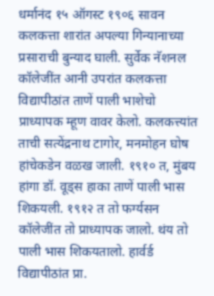धर्मानंद १५ ऑगस्ट १९०६ सावन कलकत्ता शारांत अपल्या गिन्यानाच्या प्रसाराची बुन्याद घाली. सुर्वेक नॅशनल कॉलेजींत आनी उपरांत कलकत्ता विद्यापीठांत ताणें पाली भाशेचो प्राध्यापक म्हूण वावर केलो. कलकत्त्यांत ताची सत्येंद्रनाथ टागोर, मनमोहन घोष हांचेकडेन वळख जाली. १९१० त, मुंबय हांगा डॉ. वूड्स हाका ताणें पाली भास शिकयली. १९१२ त तो फर्ग्यसन कॉलेजींत तो प्राध्यापक जालो. थंय तो पाली भास शिकयतालो. हार्वर्ड विद्यापीठांत प्रा.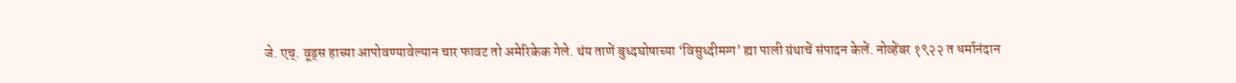जे. एच्. वूड्स हाच्या आपोवण्यावेल्यान चार फावट तो अमेरिकेक गेले. थंय ताणें बुध्दघोषाच्या ‘विसुध्दीमग्ग’ ह्या पाली ग्रंथाचें संपादन केलें. नोव्हेंबर १९२२ त धर्मानंदान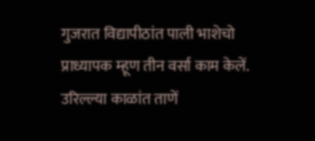गुजरात विद्यापीठांत पाली भाशेचो प्राध्यापक म्हूण तीन वर्सा काम केलें. उरिल्ल्या काळांत ताणें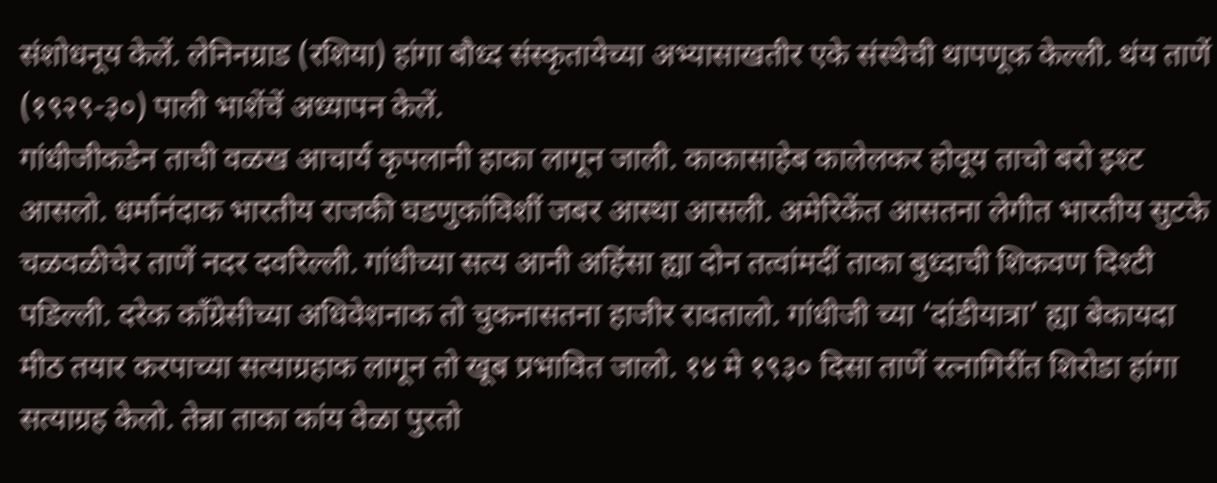संशोधनूय केलें. लेनिनग्राड (रशिया) हांगा बौध्द संस्कृतायेच्या अभ्यासाखतीर एके संस्थेची थापणूक केल्ली. थंय ताणें (१९२९-३०) पाली भाशेंचें अध्यापन केलें.
गांधीजीकडेन ताची वळख आचार्य कृपलानी हाका लागून जाली. काकासाहेब कालेलकर होवूय ताचो बरो इश्ट आसलो. धर्मानंदाक भारतीय राजकी घडणुकांविशीं जबर आस्था आसली. अमेरिकेंत आसतना लेगीत भारतीय सुटके चळवळीचेर ताणें नदर दवरिल्ली. गांधीच्या सत्य आनी अहिंसा ह्या दोन तत्वांमदीं ताका बुध्दाची शिकवण दिश्टी पडिल्ली. दरेक काँग्रेसीच्या अधिवेशनाक तो चुकनासतना हाजीर रावतालो. गांधीजी च्या ‘दांडीयात्रा’ ह्या बेकायदा मीठ तयार करपाच्या सत्याग्रहाक लागून तो खूब प्रभावित जालो. १४ मे १९३० दिसा ताणें रत्नागिरींत शिरोडा हांगा सत्याग्रह केलो. तेन्ना ताका कांय वेळा पुरतो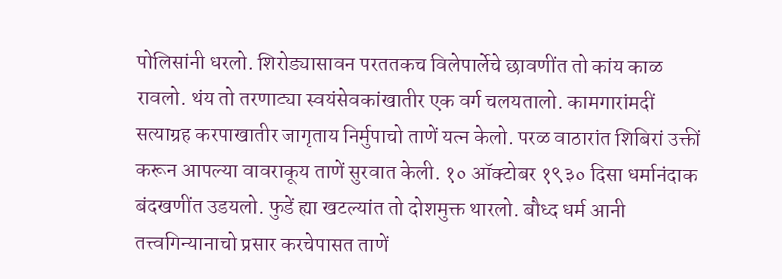पोलिसांनी धरलो. शिरोड्यासावन परततकच विलेपार्लेचे छावणींत तो कांय काळ रावलो. थंय तो तरणाट्या स्वयंसेवकांखातीर एक वर्ग चलयतालो. कामगारांमदीं सत्याग्रह करपाखातीर जागृताय निर्मुपाचो ताणें यत्न केलो. परळ वाठारांत शिबिरां उक्तीं करून आपल्या वावराकूय ताणें सुरवात केली. १० ऑक्टोबर १९३० दिसा धर्मानंदाक बंदखणींत उडयलो. फुडें ह्या खटल्यांत तो दोशमुक्त थारलो. बौध्द धर्म आनी तत्त्वगिन्यानाचो प्रसार करचेपासत ताणें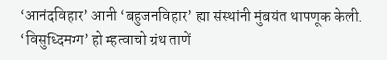‘आनंदविहार’ आनी ‘बहुजनविहार’ ह्या संस्थांनी मुंबयंत थापणूक केली. ‘विसुध्दिमग्ग’ हो म्हत्वाचो ग्रंथ ताणें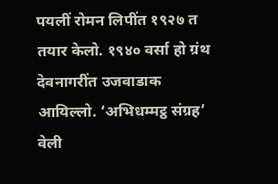पयलीं रोमन लिपींत १९२७ त तयार केलो. १९४० वर्सा हो ग्रंथ देवनागरींत उजवाडाक आयिल्लो. ‘अभिधम्मट्ठ संग्रह’ वेली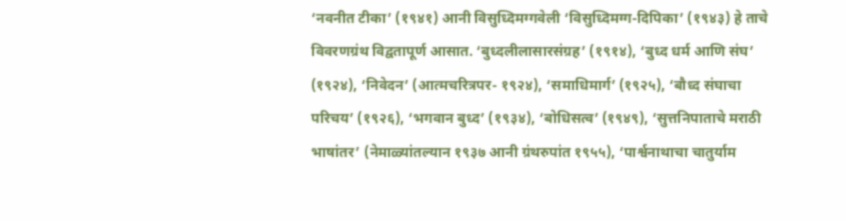‘नवनीत टीका’ (१९४१) आनी विसुध्दिमग्गवेली ‘विसुध्दिमग्ग-दिपिका’ (१९४३) हे ताचे विवरणग्रंथ विद्वतापूर्ण आसात. ‘बुध्दलीलासारसंग्रह’ (१९१४), ‘बुध्द धर्म आणि संघ’ (१९२४), ‘निवेदन’ (आत्मचरित्रपर- १९२४), ‘समाधिमार्ग’ (१९२५), ‘बौध्द संघाचा परिचय’ (१९२६), ‘भगवान बुध्द’ (१९३४), ‘बोधिसत्व’ (१९४९), ‘सुत्तनिपाताचे मराठी भाषांतर’ (नेमाळ्यांतल्यान १९३७ आनी ग्रंथरुपांत १९५५), ‘पार्श्वनाथाचा चातुर्याम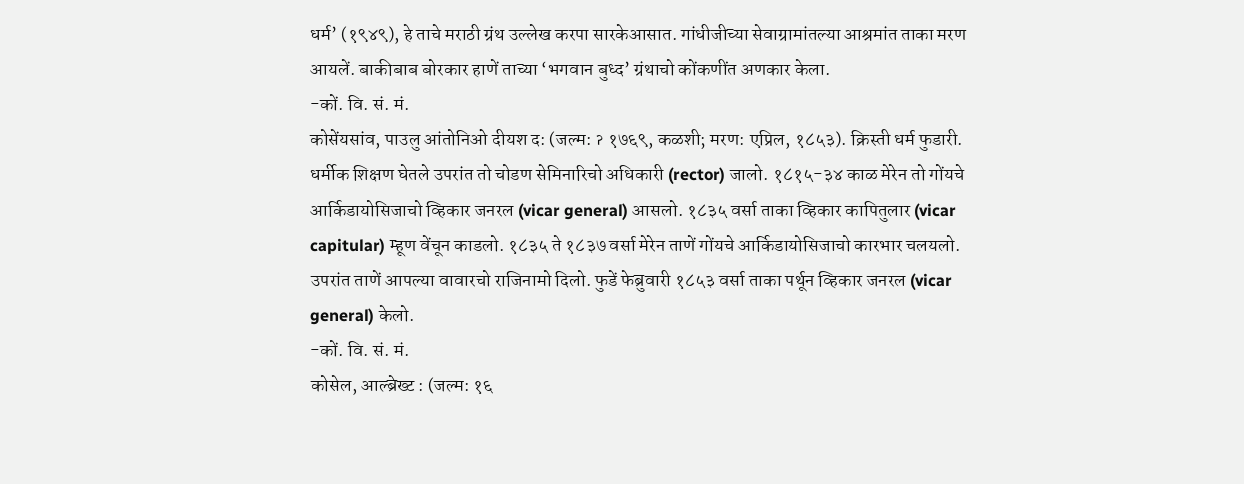धर्म’ (१९४९), हे ताचे मराठी ग्रंथ उल्लेख करपा सारकेआसात. गांधीजीच्या सेवाग्रामांतल्या आश्रमांत ताका मरण आयलें. बाकीबाब बोरकार हाणें ताच्या ‘भगवान बुध्द’ ग्रंथाचो कोंकणींत अणकार केला.
-कों. वि. सं. मं.
कोसेंयसांव, पाउलु आंतोनिओ दीयश द: (जल्म: ॽ १७६९, कळशी; मरण: एप्रिल, १८५३). क्रिस्ती धर्म फुडारी. धर्मीक शिक्षण घेतले उपरांत तो चोडण सेमिनारिचो अधिकारी (rector) जालो. १८१५-३४ काळ मेरेन तो गोंयचे आर्किडायोसिजाचो व्हिकार जनरल (vicar general) आसलो. १८३५ वर्सा ताका व्हिकार कापितुलार (vicar capitular) म्हूण वेंचून काडलो. १८३५ ते १८३७ वर्सा मेरेन ताणें गोंयचे आर्किडायोसिजाचो कारभार चलयलो. उपरांत ताणें आपल्या वावारचो राजिनामो दिलो. फुडें फेब्रुवारी १८५३ वर्सा ताका पर्थून व्हिकार जनरल (vicar general) केलो.
-कों. वि. सं. मं.
कोसेल, आल्ब्रेख्ट : (जल्म: १६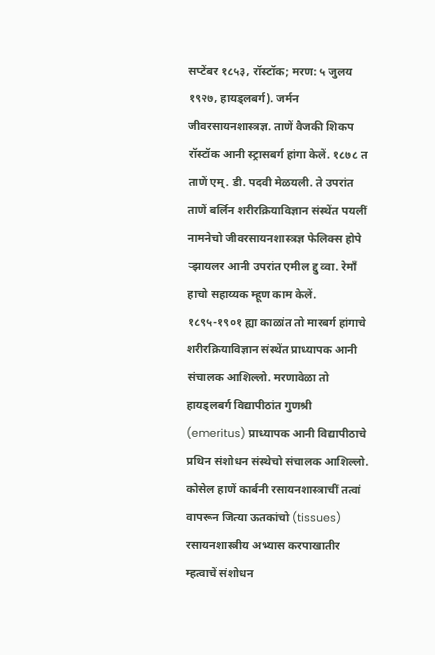सप्टेंबर १८५३, रॉस्टॉक; मरण: ५ जुलय १९२७, हायड्लबर्ग). जर्मन जीवरसायनशास्त्रज्ञ. ताणें वैजकी शिकप रॉस्टॉक आनी स्ट्रासबर्ग हांगा केलें. १८७८ त ताणें एम्. डी. पदवी मेळयली. ते उपरांत ताणें बर्लिन शरीरक्रियाविज्ञान संस्थेंत पयलीं नामनेचो जीवरसायनशास्त्रज्ञ फेलिक्स होपे ऱ्झायलर आनी उपरांत एमील द्दु व्वा. रेमाँ हाचो सहाय्यक म्हूण काम केलें. १८९५-१९०१ ह्या काळांत तो मारबर्ग हांगाचे शरीरक्रियाविज्ञान संस्थेंत प्राध्यापक आनी संचालक आशिल्लो. मरणावेळा तो हायड्लबर्ग विद्यापीठांत गुणश्री (emeritus) प्राध्यापक आनी विद्यापीठाचे प्रथिन संशोधन संस्थेचो संचालक आशिल्लो.
कोसेल हाणें कार्बनी रसायनशास्त्राचीं तत्वां वापरून जित्या ऊतकांचो (tissues) रसायनशास्त्रीय अभ्यास करपाखातीर म्हत्वाचें संशोधन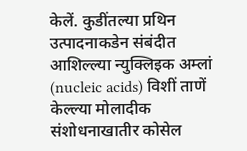केलें. कुडींतल्या प्रथिन उत्पादनाकडेन संबंदीत आशिल्ल्या न्युक्लिइक अम्लां (nucleic acids) विशीं ताणें केल्ल्या मोलादीक संशोधनाखातीर कोसेल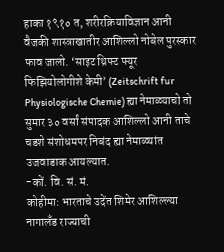हाका १९१० त, शरीरक्रियाविज्ञान आनी वैजकी शास्त्राखातीर आशिल्लो नोबेल पुरस्कार फाव जालो. ‘साइट थ्रिफ्ट फ्यूर फिझियोलोगीशे केमी’ (Zeitschrift fur Physiologische Chemie) ह्या नेमाळ्याचो तो सुमार ३० वर्सां संपादक आशिल्लो आनी ताचे चडशे संशोधमपर निबंद ह्या नेमाळ्यांत उजवाडाक आयल्यात.
-कों. वि. सं. मं.
कोहीमा: भारताचे उदेंत शिमेर आशिल्ल्या नागालॅंड राज्याची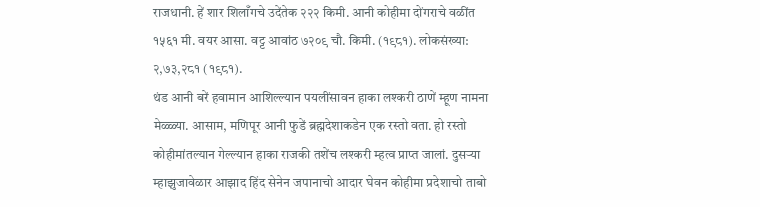राजधानी. हें शार शिलाँगचे उदेंतेक २२२ किमी. आनी कोहीमा दोंगराचे वळींत १५६१ मी. वयर आसा. वट्ट आवांठ ७२०९ चौ. किमी. (१९८१). लोकसंख्या: २,७३,२८१ (१९८१).
थंड आनी बरें हवामान आशिल्ल्यान पयलींसावन हाका लश्करी ठाणें म्हूण नामना मेळ्ळ्या. आसाम, मणिपूर आनी फुडें ब्रह्मदेशाकडेन एक रस्तो वता. हो रस्तो कोहीमांतल्यान गेल्ल्यान हाका राजकी तशेंच लश्करी म्हत्व प्राप्त जालां. दुसऱ्या म्हाझुजावेळार आझाद हिंद सेनेन जपानाचो आदार घेवन कोहीमा प्रदेशाचो ताबो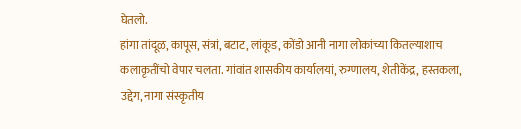घेतलो.
हांगा तांदूळ, कापूस, संत्रां, बटाट, लांकूड, कोंडो आनी नागा लोकांच्या कितल्याशाच कलाकृतींचो वेपार चलता. गांवांत शासकीय कार्यालयां, रुग्णालय, शेतीकेंद्र, हस्तकला, उद्देग, नागा संस्कृतीय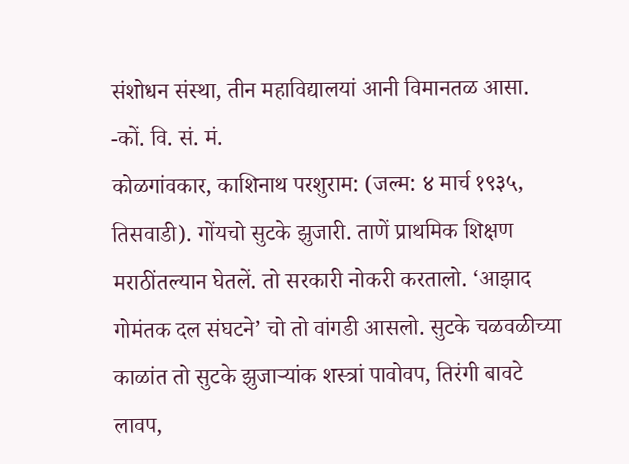संशोधन संस्था, तीन महाविद्यालयां आनी विमानतळ आसा.
-कों. वि. सं. मं.
कोळगांवकार, काशिनाथ परशुराम: (जल्म: ४ मार्च १९३५, तिसवाडी). गोंयचो सुटके झुजारी. ताणें प्राथमिक शिक्षण मराठींतल्यान घेतलें. तो सरकारी नोकरी करतालो. ‘आझाद गोमंतक दल संघटने’ चो तो वांगडी आसलो. सुटके चळवळीच्या काळांत तो सुटके झुजाऱ्यांक शस्त्रां पावोवप, तिरंगी बावटे लावप,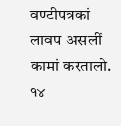वण्टीपत्रकां लावप असलीं कामां करतालो. १४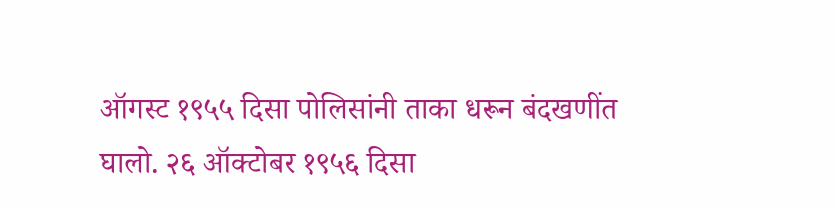ऑगस्ट १९५५ दिसा पोलिसांनी ताका धरून बंदखणींत घालो. २६ ऑक्टोबर १९५६ दिसा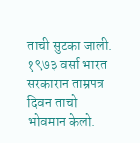ताची सुटका जाली. १९७३ वर्सा भारत सरकारान ताम्रपत्र दिवन ताचो भोवमान केलो.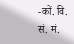-कों. वि. सं. मं.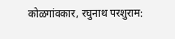कोळगांवकार, रघुनाथ परशुराम: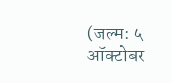(जल्म: ५ ऑक्टोबर